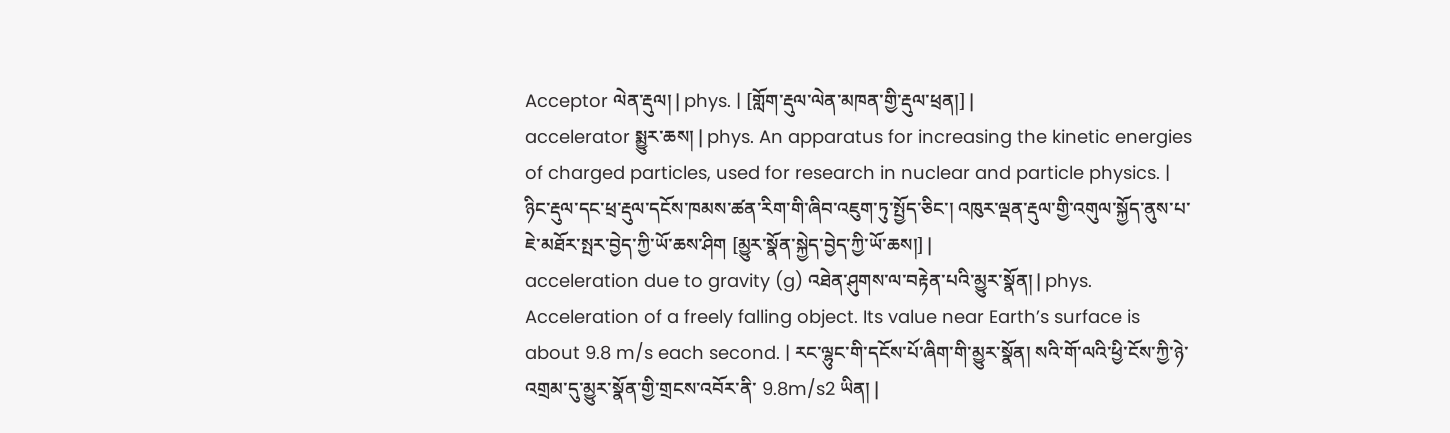Acceptor ལེན་རྡུལ། | phys. | [གློག་རྡུལ་ལེན་མཁན་གྱི་རྡུལ་ཕྲན།] |
accelerator སྨྱུར་ཆས། | phys. An apparatus for increasing the kinetic energies of charged particles, used for research in nuclear and particle physics. | ཉིང་རྡུལ་དང་ཕྲ་རྡུལ་དངོས་ཁམས་ཚན་རིག་གི་ཞིབ་འཇུག་ཏུ་སྤྱོད་ཅིང་། འཁུར་ལྡན་རྡུལ་གྱི་འགུལ་སྐྱོད་ནུས་པ་ཇེ་མཐོར་སྤར་བྱེད་ཀྱི་ཡོ་ཆས་ཤིག [མྱུར་སྣོན་སྐྱེད་བྱེད་ཀྱི་ཡོ་ཆས།] |
acceleration due to gravity (g) འཐེན་ཤུགས་ལ་བརྟེན་པའི་མྱུར་སྣོན། | phys. Acceleration of a freely falling object. Its value near Earth’s surface is about 9.8 m/s each second. | རང་ལྷུང་གི་དངོས་པོ་ཞིག་གི་མྱུར་སྣོན། སའི་གོ་ལའི་ཕྱི་ངོས་ཀྱི་ཉེ་འགྲམ་དུ་མྱུར་སྣོན་གྱི་གྲངས་འབོར་ནི་ 9.8m/s2 ཡིན། |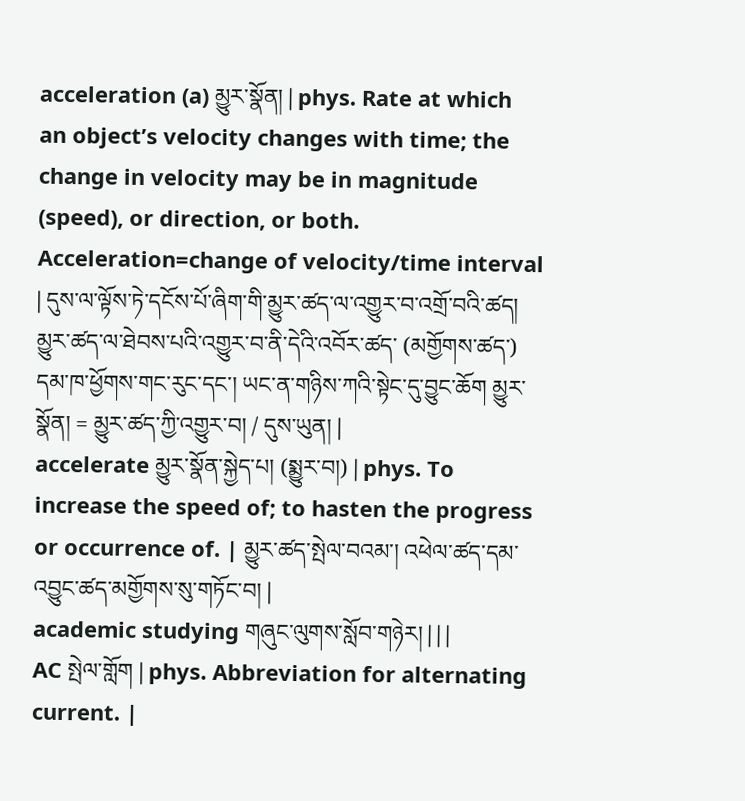acceleration (a) མྱུར་སྣོན། | phys. Rate at which an object’s velocity changes with time; the change in velocity may be in magnitude (speed), or direction, or both. Acceleration=change of velocity/time interval | དུས་ལ་ལྟོས་ཏེ་དངོས་པོ་ཞིག་གི་མྱུར་ཚད་ལ་འགྱུར་བ་འགྲོ་བའི་ཚད། མྱུར་ཚད་ལ་ཐེབས་པའི་འགྱུར་བ་ནི་དེའི་འབོར་ཚད་ (མགྱོགས་ཚད་) དམ་ཁ་ཕྱོགས་གང་རུང་དང་། ཡང་ན་གཉིས་ཀའི་སྟེང་དུ་བྱུང་ཆོག མྱུར་སྣོན། = མྱུར་ཚད་ཀྱི་འགྱུར་བ། / དུས་ཡུན། |
accelerate མྱུར་སྣོན་སྐྱེད་པ། (སྨྱུར་བ།) | phys. To increase the speed of; to hasten the progress or occurrence of. | མྱུར་ཚད་སྤེལ་བའམ་། འཕེལ་ཚད་དམ་འབྱུང་ཚད་མགྱོགས་སུ་གཏོང་བ། |
academic studying གཞུང་ལུགས་སློབ་གཉེར། | | |
AC སྤེལ་གློག | phys. Abbreviation for alternating current. |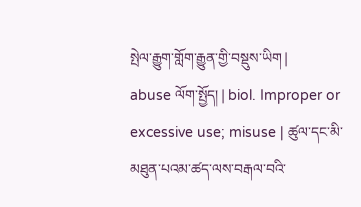སྤེལ་རྒྱུག་གློག་རྒྱུན་གྱི་བསྡུས་ཡིག |
abuse ལོག་སྤྱོད། | biol. Improper or excessive use; misuse | ཚུལ་དང་མི་མཐུན་པའམ་ཚད་ལས་བརྒལ་བའི་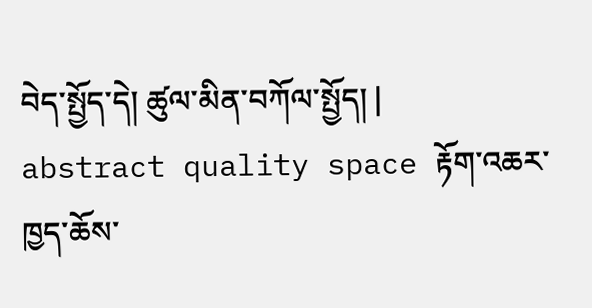བེད་སྤྱོད་དེ། ཚུལ་མིན་བཀོལ་སྤྱོད། |
abstract quality space རྟོག་འཆར་ཁྱད་ཆོས་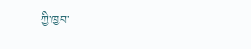ཀྱི་ཁྱབ་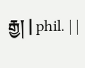རྒྱ། | phil. | |